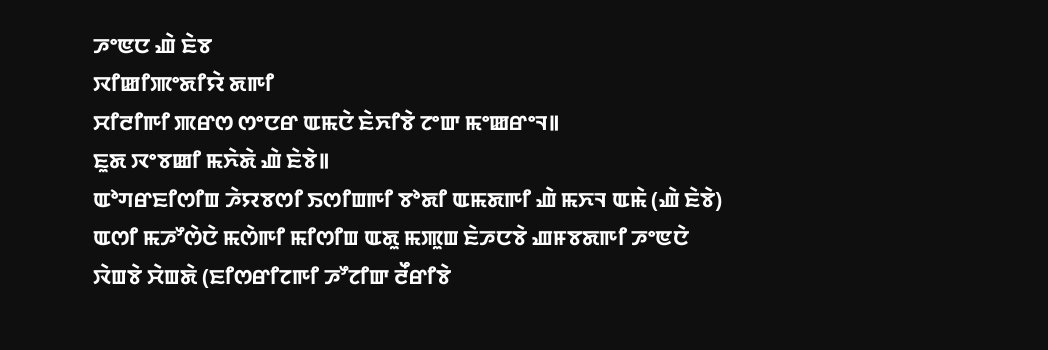ꯍꯦꯟꯅ ꯉꯥ ꯐꯥꯕ
ꯋꯤꯀꯤꯄꯦꯗꯤꯌꯥ ꯗꯒꯤ
ꯆꯤꯂꯤꯒꯤ ꯄꯔꯁ ꯁꯦꯅꯔ ꯑꯃꯅꯥ ꯐꯥꯈꯤꯕꯥ ꯖꯦꯛ ꯃꯦꯀꯔꯦꯜ꯫
ꯐꯨꯗ ꯋꯦꯕꯀꯤ ꯃꯈꯥꯗꯥ ꯉꯥ ꯐꯥꯕꯥ꯫
ꯑꯣꯚꯔꯐꯤꯁꯤꯡ ꯍꯥꯌꯕꯁꯤ ꯏꯁꯤꯡꯒꯤ ꯕꯣꯗꯤ ꯑꯃꯗꯒꯤ ꯉꯥ ꯃꯈꯜ ꯑꯃꯥ (ꯉꯥ ꯐꯥꯕꯥ) ꯑꯁꯤ ꯃꯍꯧꯁꯥꯅꯥ ꯃꯁꯥꯒꯤ ꯃꯤꯁꯤꯡ ꯑꯗꯨ ꯃꯄꯨꯡ ꯐꯥꯍꯅꯕꯥ ꯉꯝꯕꯗꯒꯤ ꯍꯦꯟꯅꯥ ꯋꯥꯡꯕꯥ ꯆꯥꯡꯗꯥ (ꯐꯤꯁꯔꯤꯖꯒꯤ ꯍꯧꯖꯤꯛ ꯂꯩꯔꯤꯕꯥ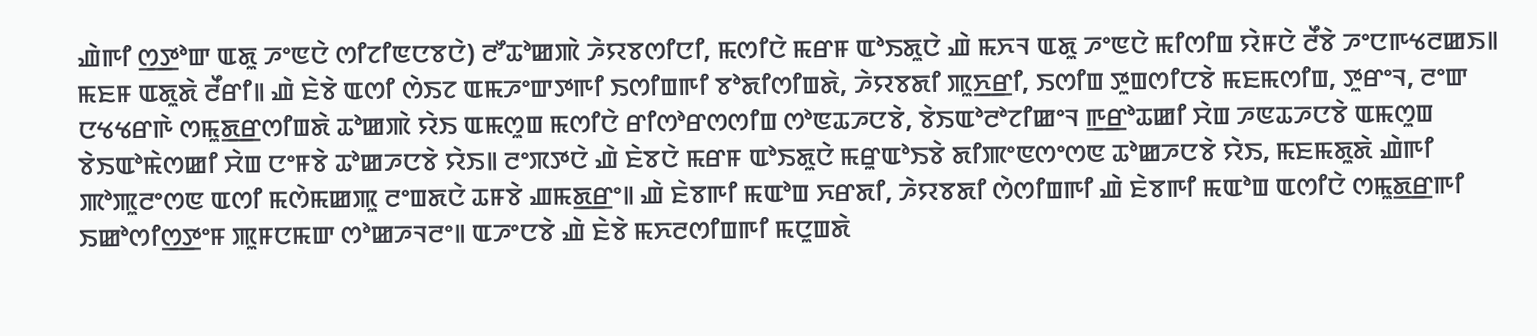ꯉꯥꯒꯤ ꯁ꯭ꯇꯣꯛ ꯑꯗꯨ ꯍꯦꯟꯅꯥ ꯁꯤꯖꯤꯟꯅꯕꯅꯥ) ꯂꯧꯊꯣꯀꯄꯥ ꯍꯥꯌꯕꯁꯤꯅꯤ, ꯃꯁꯤꯅꯥ ꯃꯔꯝ ꯑꯣꯏꯗꯨꯅꯥ ꯉꯥ ꯃꯈꯜ ꯑꯗꯨ ꯍꯦꯟꯅꯥ ꯃꯤꯁꯤꯡ ꯌꯥꯝꯅꯥ ꯂꯩꯕꯥ ꯍꯦꯅꯒꯠꯂꯀꯏ꯫ ꯃꯐꯝ ꯑꯗꯨꯗꯥ ꯂꯩꯔꯤ꯫ ꯉꯥ ꯐꯥꯕꯥ ꯑꯁꯤ ꯁꯥꯏꯖ ꯑꯃꯍꯦꯛꯇꯒꯤ ꯏꯁꯤꯡꯒꯤ ꯕꯣꯗꯤꯁꯤꯡꯗꯥ, ꯍꯥꯌꯕꯗꯤ ꯄꯨꯈ꯭ꯔꯤ, ꯏꯁꯤꯡ ꯇꯨꯡꯁꯤꯅꯕꯥ ꯃꯐꯃꯁꯤꯡ, ꯇꯨꯔꯦꯜ, ꯂꯦꯛ ꯅꯠꯠꯔꯒꯥ ꯁꯃꯨꯗ꯭ꯔꯁꯤꯡꯗꯥ ꯊꯣꯀꯄꯥ ꯌꯥꯏ ꯑꯃꯁꯨꯡ ꯃꯁꯤꯅꯥ ꯔꯤꯁꯣꯔꯁꯁꯤꯡ ꯁꯣꯟꯊꯍꯅꯕꯥ, ꯕꯥꯏꯑꯣꯂꯣꯖꯤꯀꯦꯜ ꯒ꯭ꯔꯣꯊꯀꯤ ꯆꯥꯡ ꯍꯟꯊꯍꯅꯕꯥ ꯑꯃꯁꯨꯡ ꯕꯥꯏꯑꯣꯃꯥꯁꯀꯤ ꯆꯥꯡ ꯅꯦꯝꯕꯥ ꯊꯣꯀꯍꯅꯕꯥ ꯌꯥꯏ꯫ ꯂꯦꯞꯇꯅꯥ ꯉꯥ ꯐꯥꯕꯅꯥ ꯃꯔꯝ ꯑꯣꯏꯗꯨꯅꯥ ꯃꯔꯨꯑꯣꯏꯕꯥ ꯗꯤꯄꯦꯟꯁꯦꯁꯟ ꯊꯣꯀꯍꯅꯕꯥ ꯌꯥꯏ, ꯃꯐꯃꯗꯨꯗꯥ ꯉꯥꯒꯤ ꯄꯣꯄꯨꯂꯦꯁꯟ ꯑꯁꯤ ꯃꯁꯥꯃꯀꯄꯨ ꯂꯦꯡꯗꯅꯥ ꯊꯝꯕꯥ ꯉꯃꯗ꯭ꯔꯦ꯫ ꯉꯥ ꯐꯥꯕꯒꯤ ꯃꯑꯣꯡ ꯈꯔꯗꯤ, ꯍꯥꯌꯕꯗꯤ ꯁꯥꯁꯤꯡꯒꯤ ꯉꯥ ꯐꯥꯕꯒꯤ ꯃꯑꯣꯡ ꯑꯁꯤꯅꯥ ꯁꯃꯨꯗ꯭ꯔꯒꯤ ꯏꯀꯣꯁꯤꯁ꯭ꯇꯦꯝ ꯄꯨꯝꯅꯃꯛ ꯁꯣꯀꯍꯜꯂꯦ꯫ ꯑꯍꯦꯅꯕꯥ ꯉꯥ ꯐꯥꯕꯥ ꯃꯈꯂꯁꯤꯡꯒꯤ ꯃꯅꯨꯡꯗꯥ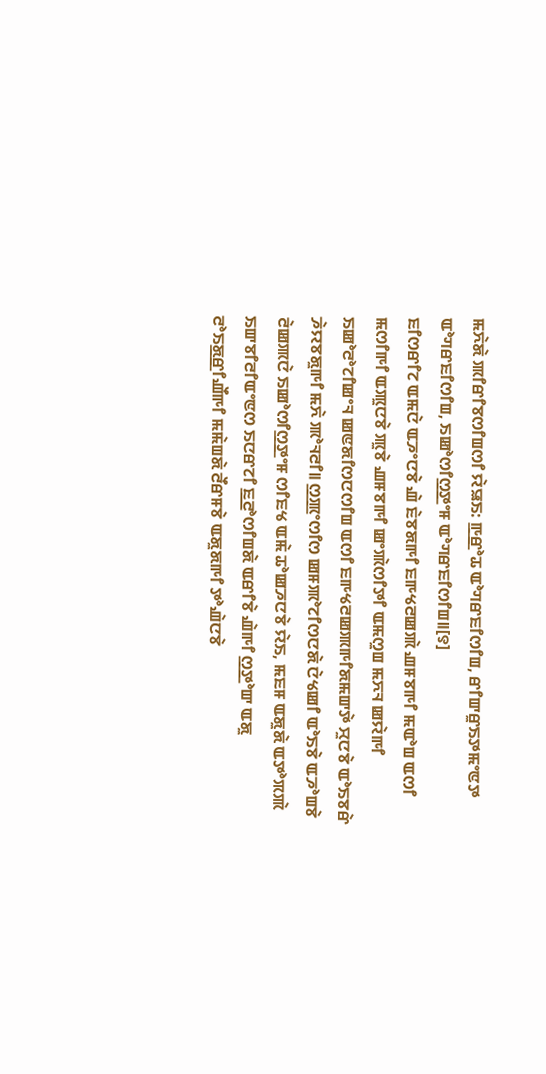ꯃꯈꯥꯗꯥ ꯄꯤꯔꯤꯕꯁꯤꯡꯁꯤ ꯌꯥꯎꯏ: ꯒ꯭ꯔꯣꯊ ꯑꯣꯚꯔꯐꯤꯁꯤꯡ, ꯔꯤꯛꯔꯨꯏꯇꯃꯦꯟꯇ ꯑꯣꯚꯔꯐꯤꯁꯤꯡ, ꯏꯀꯣꯁꯤꯁ꯭ꯇꯦꯝ ꯑꯣꯚꯔꯐꯤꯁꯤꯡ꯫[꯱]
ꯐꯤꯁꯔꯤꯖ ꯑꯃꯅꯥ ꯑꯍꯦꯅꯕꯥ ꯉꯥ ꯐꯥꯕꯗꯒꯤ ꯐꯒꯠꯂꯀꯄꯥ ꯉꯝꯕꯒꯤ ꯃꯑꯣꯡ ꯑꯁꯤ ꯃꯁꯤꯒꯤ ꯑꯄꯨꯅꯕꯥ ꯄꯨꯕꯥ ꯉꯝꯕꯒꯤ ꯀꯦꯄꯥꯁꯤꯇꯤ ꯑꯃꯁꯨꯡ ꯃꯈꯜ ꯀꯌꯥꯒꯤ ꯏꯀꯣꯂꯣꯖꯤꯀꯦꯜ ꯀꯟꯗꯤꯁꯅꯁꯤꯡ ꯑꯁꯤ ꯐꯒꯠꯂꯀꯄꯒꯤꯗꯃꯛꯇꯥ ꯆꯨꯅꯕꯥ ꯑꯣꯏꯕꯔꯥ ꯍꯥꯌꯕꯗꯨꯒꯤ ꯃꯈꯥ ꯄꯣꯜꯂꯤ꯫ ꯁ꯭ꯄꯦꯁꯤꯁ ꯀꯝꯄꯣꯖꯤꯁꯅꯗꯥ ꯅꯥꯠꯀꯤ ꯑꯣꯏꯕꯥ ꯑꯍꯣꯡꯕꯥ ꯂꯥꯀꯄꯅꯥ ꯏꯀꯣꯁꯤꯁ꯭ꯇꯦꯝ ꯁꯤꯐꯠ ꯑꯃꯥ ꯊꯣꯀꯍꯅꯕꯥ ꯌꯥꯏ, ꯃꯐꯝ ꯑꯗꯨꯗꯥ ꯑꯇꯣꯞꯄꯥ ꯏꯛꯕꯤꯂꯤꯑꯦꯟꯁ ꯏꯅꯔꯖꯤ ꯐ꯭ꯂꯣꯁꯤꯡꯗꯥ ꯑꯔꯤꯕꯥ ꯉꯥꯒꯤ ꯁ꯭ꯇꯣꯛ ꯑꯗꯨ ꯂꯣꯏꯗ꯭ꯔꯤꯉꯩꯒꯤ ꯃꯃꯥꯡꯗꯥ ꯂꯩꯔꯝꯕꯥ ꯑꯗꯨꯗꯒꯤ ꯇꯣꯉꯥꯅꯕꯥ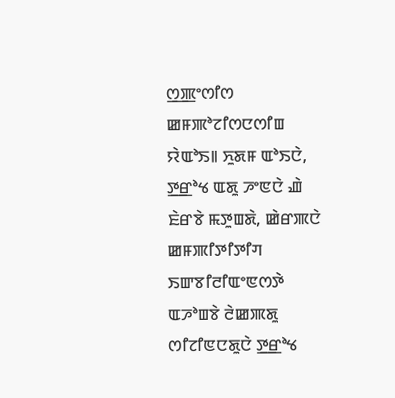ꯁ꯭ꯄꯦꯁꯤꯁ ꯀꯝꯄꯣꯖꯤꯁꯅꯁꯤꯡ ꯌꯥꯑꯣꯏ꯫ ꯈꯨꯗꯝ ꯑꯣꯏꯅꯥ, ꯇ꯭ꯔꯣꯠ ꯑꯗꯨ ꯍꯦꯟꯅꯥ ꯉꯥ ꯐꯥꯔꯕꯥ ꯃꯇꯨꯡꯗꯥ, ꯀꯥꯔꯄꯅꯥ ꯀꯝꯄꯤꯇꯤꯇꯤꯚ ꯏꯛꯕꯤꯂꯤꯑꯦꯟꯁꯇꯥ ꯑꯍꯣꯡꯕꯥ ꯂꯥꯀꯄꯗꯨ ꯁꯤꯖꯤꯟꯅꯗꯨꯅꯥ ꯇ꯭ꯔꯣꯠ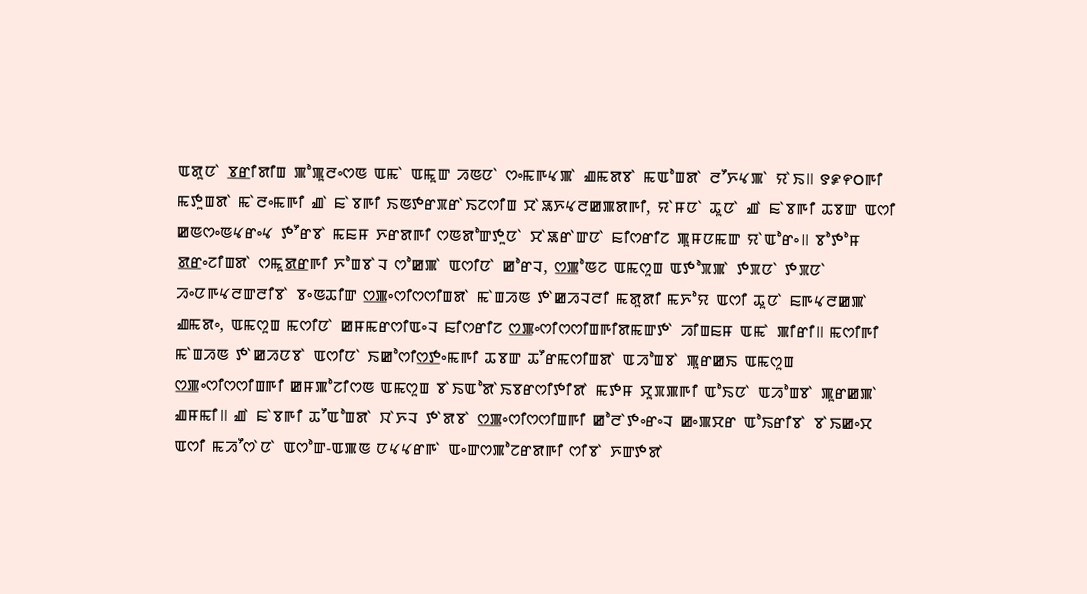ꯑꯗꯨꯅꯥ ꯕ꯭ꯔꯤꯗꯤꯡ ꯄꯣꯄꯨꯂꯦꯁꯟ ꯑꯃꯥ ꯑꯃꯨꯛ ꯍꯟꯅꯥ ꯁꯦꯃꯒꯠꯄꯥ ꯉꯃꯗꯕꯥ ꯃꯑꯣꯡꯗꯥ ꯂꯧꯈꯠꯄꯥ ꯌꯥꯏ꯫ ꯱꯹꯵꯰ꯒꯤ ꯃꯇꯨꯡꯗꯥ ꯃꯥꯂꯦꯃꯒꯤ ꯉꯥ ꯐꯥꯕꯒꯤ ꯏꯟꯇꯔꯞꯔꯥꯏꯖꯁꯤꯡ ꯆꯥꯎꯈꯠꯂꯀꯄꯗꯒꯤ, ꯌꯥꯝꯅꯥ ꯊꯨꯅꯥ ꯉꯥ ꯐꯥꯕꯒꯤ ꯊꯕꯛ ꯑꯁꯤ ꯀꯟꯁꯦꯟꯠꯔꯦꯠ ꯇꯧꯔꯕꯥ ꯃꯐꯝ ꯈꯔꯗꯒꯤ ꯁꯟꯗꯣꯛꯇꯨꯅꯥ ꯆꯥꯎꯔꯥꯛꯅꯥ ꯐꯤꯁꯔꯤꯖ ꯄꯨꯝꯅꯃꯛ ꯌꯥꯑꯣꯔꯦ꯫ ꯕꯣꯇꯣꯝ ꯗ꯭ꯔꯦꯖꯤꯡꯗꯥ ꯁꯃꯨꯗ꯭ꯔꯒꯤ ꯈꯣꯡꯕꯥꯜ ꯁꯣꯀꯄꯥ ꯑꯁꯤꯅꯥ ꯀꯣꯔꯜ, ꯁ꯭ꯄꯣꯟꯖ ꯑꯃꯁꯨꯡ ꯑꯇꯣꯞꯄꯥ ꯇꯞꯅꯥ ꯇꯞꯅꯥ ꯍꯦꯅꯒꯠꯂꯛꯂꯤꯕꯥ ꯕꯦꯟꯊꯤꯛ ꯁ꯭ꯄꯦꯁꯤꯁꯁꯤꯡꯗꯥ ꯃꯥꯡꯍꯟ ꯇꯥꯀꯍꯜꯂꯤ ꯃꯗꯨꯗꯤ ꯃꯈꯣꯌ ꯑꯁꯤ ꯊꯨꯅꯥ ꯐꯒꯠꯂꯀꯄꯥ ꯉꯃꯗꯦ, ꯑꯃꯁꯨꯡ ꯃꯁꯤꯅꯥ ꯀꯝꯃꯔꯁꯤꯑꯦꯜ ꯐꯤꯁꯔꯤꯖ ꯁ꯭ꯄꯦꯁꯤꯁꯁꯤꯡꯒꯤꯗꯃꯛꯇꯥ ꯍꯤꯡꯐꯝ ꯑꯃꯥ ꯄꯤꯔꯤ꯫ ꯃꯁꯤꯒꯤ ꯃꯥꯡꯍꯟ ꯇꯥꯀꯍꯅꯕꯥ ꯑꯁꯤꯅꯥ ꯏꯀꯣꯁꯤꯁ꯭ꯇꯦꯃꯒꯤ ꯊꯕꯛ ꯊꯧꯔꯃꯁꯤꯡꯗꯥ ꯑꯍꯣꯡꯕꯥ ꯄꯨꯔꯀꯏ ꯑꯃꯁꯨꯡ ꯁ꯭ꯄꯦꯁꯤꯁꯁꯤꯡꯒꯤ ꯀꯝꯄꯣꯖꯤꯁꯟ ꯑꯃꯁꯨꯡ ꯕꯥꯏꯑꯣꯗꯥꯏꯕꯔꯁꯤꯇꯤꯗꯥ ꯃꯇꯝ ꯆꯨꯞꯄꯒꯤ ꯑꯣꯏꯅꯥ ꯑꯍꯣꯡꯕꯥ ꯄꯨꯔꯀꯄꯥ ꯉꯝꯃꯤ꯫ ꯉꯥ ꯐꯥꯕꯒꯤ ꯊꯧꯑꯣꯡꯗꯥ ꯋꯥꯈꯜ ꯇꯥꯗꯕꯥ ꯁ꯭ꯄꯦꯁꯤꯁꯁꯤꯡꯒꯤ ꯀꯣꯂꯥꯇꯦꯔꯦꯜ ꯀꯦꯄꯆꯔ ꯑꯣꯏꯔꯤꯕꯥ ꯕꯥꯏꯀꯦꯆ ꯑꯁꯤ ꯃꯍꯧꯁꯥꯅꯥ ꯑꯁꯣꯛ-ꯑꯄꯟ ꯅꯠꯠꯔꯒꯥ ꯑꯦꯛꯁꯄꯣꯖꯔꯗꯒꯤ ꯁꯤꯕꯥ ꯈꯛꯇꯗꯥ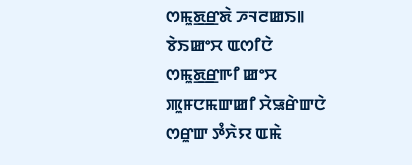ꯁꯃꯨꯗ꯭ꯔꯗꯥ ꯍꯜꯂꯀꯏ꯫ ꯕꯥꯏꯀꯦꯆ ꯑꯁꯤꯅꯥ ꯁꯃꯨꯗ꯭ꯔꯒꯤ ꯀꯦꯆ ꯄꯨꯝꯅꯃꯛꯀꯤ ꯆꯥꯎꯔꯥꯛꯅꯥ ꯁꯔꯨꯛ ꯇꯪꯈꯥꯌ ꯑꯃꯥ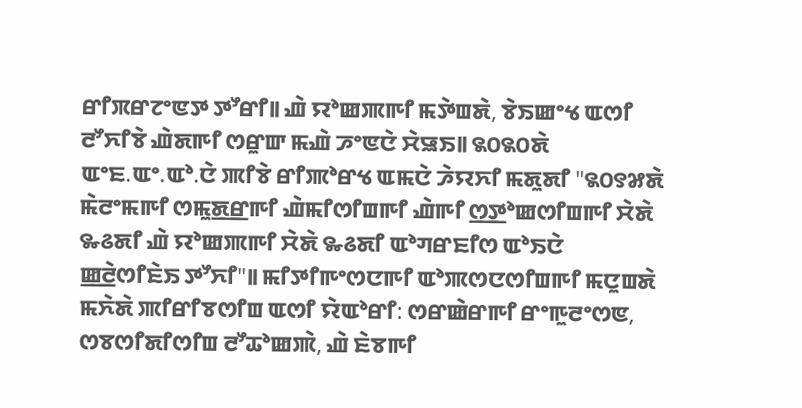ꯔꯤꯞꯔꯖꯦꯟꯇ ꯇꯧꯔꯤ꯫ ꯉꯥ ꯌꯣꯀꯄꯒꯤ ꯃꯇꯥꯡꯗꯥ, ꯕꯥꯏꯀꯦꯠ ꯑꯁꯤ ꯂꯧꯈꯤꯕꯥ ꯉꯥꯗꯒꯤ ꯁꯔꯨꯛ ꯃꯉꯥ ꯍꯦꯟꯅꯥ ꯆꯥꯎꯏ꯫ ꯲꯰꯲꯰ꯗꯥ ꯑꯦꯐ.ꯑꯦ.ꯑꯣ.ꯅꯥ ꯄꯤꯕꯥ ꯔꯤꯄꯣꯔꯠ ꯑꯃꯅꯥ ꯍꯥꯌꯈꯤ ꯃꯗꯨꯗꯤ "꯲꯰꯱꯷ꯗꯥ ꯃꯥꯂꯦꯃꯒꯤ ꯁꯃꯨꯗ꯭ꯔꯒꯤ ꯉꯥꯃꯤꯁꯤꯡꯒꯤ ꯉꯥꯒꯤ ꯁ꯭ꯇꯣꯀꯁꯤꯡꯒꯤ ꯆꯥꯗꯥ ꯳꯴ꯗꯤ ꯉꯥ ꯌꯣꯀꯄꯒꯤ ꯆꯥꯗꯥ ꯳꯴ꯗꯤ ꯑꯣꯚꯔꯐꯤꯁ ꯑꯣꯏꯅꯥ ꯀ꯭ꯂꯥꯁꯤꯐꯥꯏ ꯇꯧꯈꯤ"꯫ ꯃꯤꯇꯤꯒꯦꯁꯅꯒꯤ ꯑꯣꯄꯁꯅꯁꯤꯡꯒꯤ ꯃꯅꯨꯡꯗꯥ ꯃꯈꯥꯗꯥ ꯄꯤꯔꯤꯕꯁꯤꯡ ꯑꯁꯤ ꯌꯥꯑꯣꯔꯤ: ꯁꯔꯀꯥꯔꯒꯤ ꯔꯦꯒꯨꯂꯦꯁꯟ, ꯁꯕꯁꯤꯗꯤꯁꯤꯡ ꯂꯧꯊꯣꯀꯄꯥ, ꯉꯥ ꯐꯥꯕꯒꯤ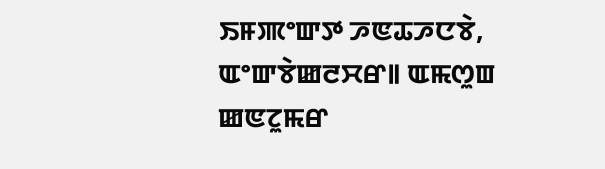ꯏꯝꯄꯦꯛꯇ ꯍꯟꯊꯍꯅꯕꯥ, ꯑꯦꯛꯕꯥꯀꯂꯆꯔ꯫ ꯑꯃꯁꯨꯡ ꯀꯟꯖꯨꯃꯔ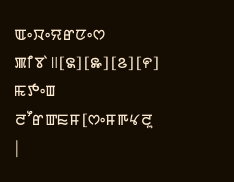ꯑꯦꯋꯦꯌꯔꯅꯦꯁ ꯄꯤꯕꯥ꯫[꯲][꯳][꯴][꯵]
ꯃꯇꯦꯡ ꯂꯧꯔꯛꯐꯝ[ꯁꯦꯝꯒꯠꯂꯨ |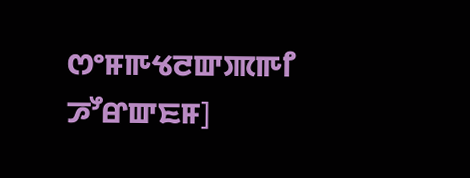ꯁꯦꯝꯒꯠꯂꯛꯄꯒꯤ ꯍꯧꯔꯛꯐꯝ]